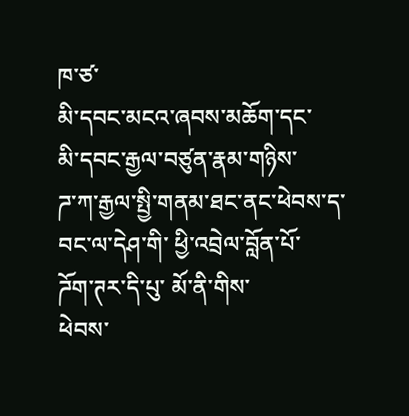ཁ་ཙ་
མི་དབང་མངའ་ཞབས་མཆོག་དང་
མི་དབང་རྒྱལ་བཙུན་རྣམ་གཉིས་
ཌ་ཀ་རྒྱལ་སྤྱི་གནམ་ཐང་ནང་ཕེབས་ད་
བང་ལ་དེཤ་གི་ ཕྱི་འབྲེལ་བློན་པོ་
ཌོག་ཊར་དི་པུ་ མོ་ནི་གིས་
ཕེབས་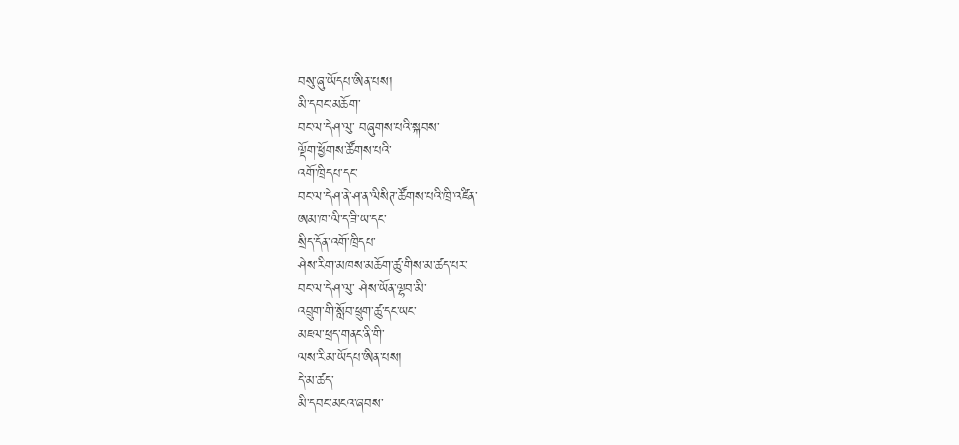བསུ་ཞུ་ཡོདཔ་ཨིན་པས།
མི་དབང་མཆོག་
བང་ལ་དེཤ་ལུ་ བཞུགས་པའི་སྐབས་
ལྡོག་ཕྱོགས་ཚོགས་པའི་
འགོ་ཁྲིདཔ་དང་
བང་ལ་དེཤ་ནེ་ཤ་ན་ལིསིཊ་ཚོགས་པའི་ཁྲི་འཛིན་
ཨམ་ཁ་ལི་ད་ཟི་ཡ་དང་
སྲིད་དོན་འགོ་ཁྲིདཔ་
ཤེས་རིག་མཁས་མཆོག་ཚུ་གིས་མ་ཚད་པར་
བང་ལ་དེཤ་ལུ་ ཤེས་ཡོན་ལྷབ་མི་
འབྲུག་གི་སློབ་ཕྲུག་ཚུ་དང་ཡང་
མཇལ་ཕྲད་གནང་ནི་གི་
ལས་རིམ་ཡོདཔ་ཨིན་པས།
དེ་མ་ཚད་
མི་དབང་མངའ་ཞབས་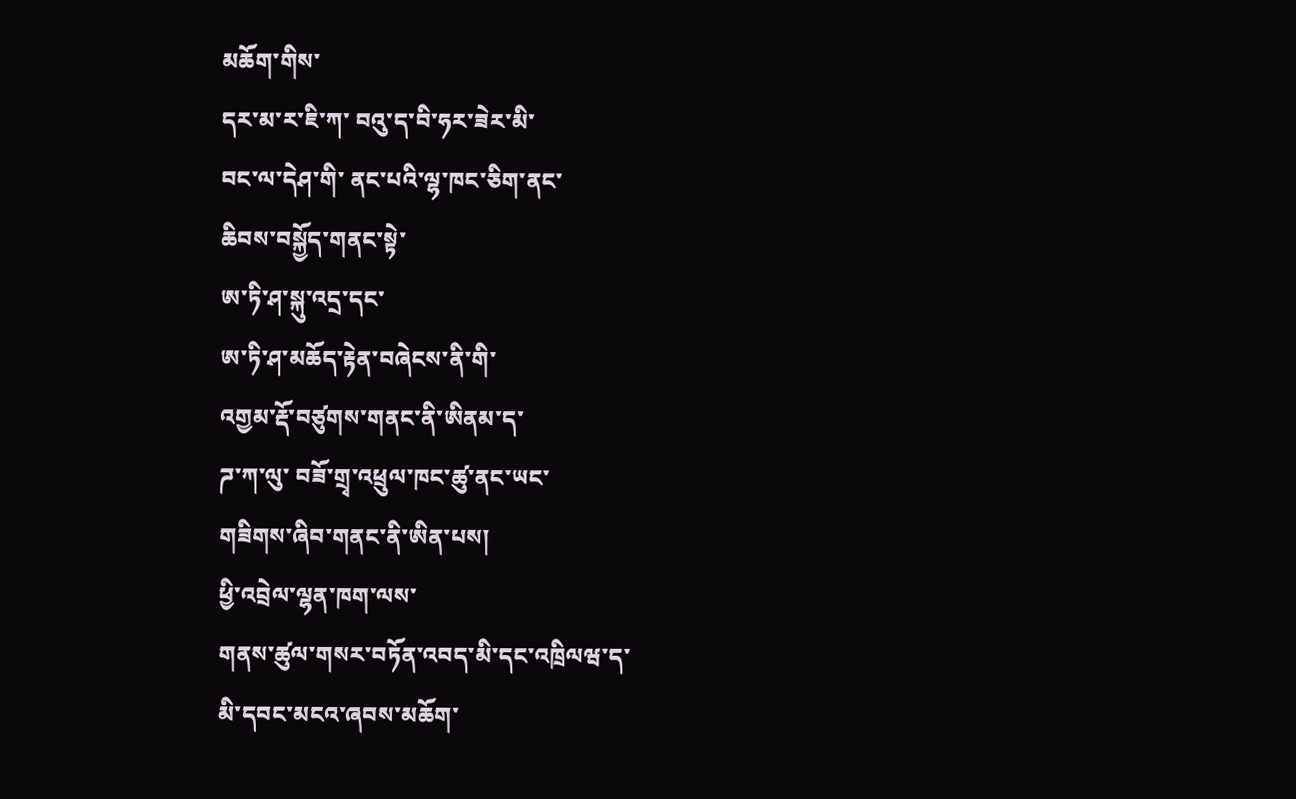མཆོག་གིས་
དར་མ་ར་ཇི་ཀ་ བའུ་ད་བི་ཧར་ཟེར་མི་
བང་ལ་དེཤ་གི་ ནང་པའི་ལྷ་ཁང་ཅིག་ནང་
ཆིབས་བསྐྱོད་གནང་སྟེ་
ཨ་ཏི་ཤ་སྐུ་འདྲ་དང་
ཨ་ཏི་ཤ་མཆོད་རྟེན་བཞེངས་ནི་གི་
འགྱམ་རྡོ་བཙུགས་གནང་ནི་ཨིནམ་ད་
ཌ་ཀ་ལུ་ བཟོ་གྲྭ་འཕྲུལ་ཁང་ཚུ་ནང་ཡང་
གཟིགས་ཞིབ་གནང་ནི་ཨིན་པས།
ཕྱི་འབྲེལ་ལྷན་ཁག་ལས་
གནས་ཚུལ་གསར་བཏོན་འབད་མི་དང་འཁྲིལཝ་ད་
མི་དབང་མངའ་ཞབས་མཆོག་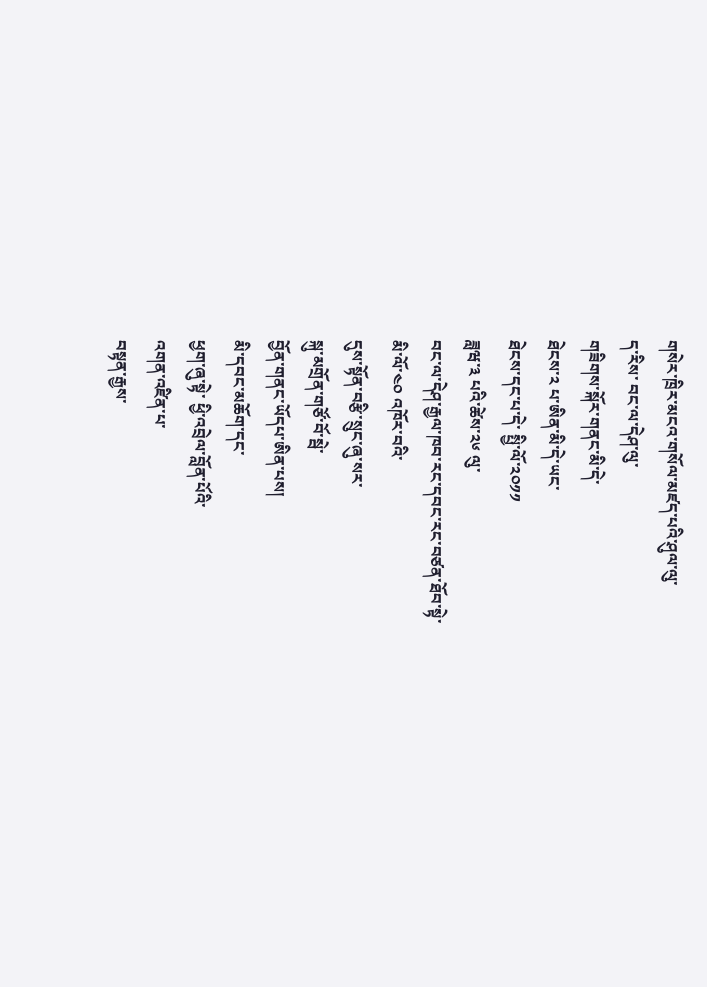གསེར་ཁྲིར་མངའ་གསོལ་མཛད་པའི་ཤུལ་ལུ་
ད་རིས་ བང་ལ་དེཤ་ལུ་
གཟིགས་སྐོར་གནང་མི་དེ་
ཐེངས་༢ པ་ཨིན་མི་དེ་ཡང་
ཐེངས་དང་པ་དེ་ སྤྱི་ལོ་༢༠༡༡
ཟླཝ་༣ པའི་ཚེས་༢༦ ལུ་
བང་ལ་དེཤ་རྒྱལ་ཁབ་རང་དབང་རང་བཙན་ཐོབ་སྟེ་
མི་ལོ་༤༠ འཁོར་བའི་
དུས་སྟོན་བརྩི་སྲུང་ཞུ་སར་
སྐུ་མགྲོན་གཙོ་བོ་སྦེ་
བྱོན་གནང་ཡོདཔ་ཨིན་པས།
མི་དབང་མཆོག་དང་
ཕྱག་ཞུ་སྟེ་ ཕྱི་འབྲེལ་བློན་པོའི་
འགན་འཛིན་པ་
བསྟན་རྒྱས་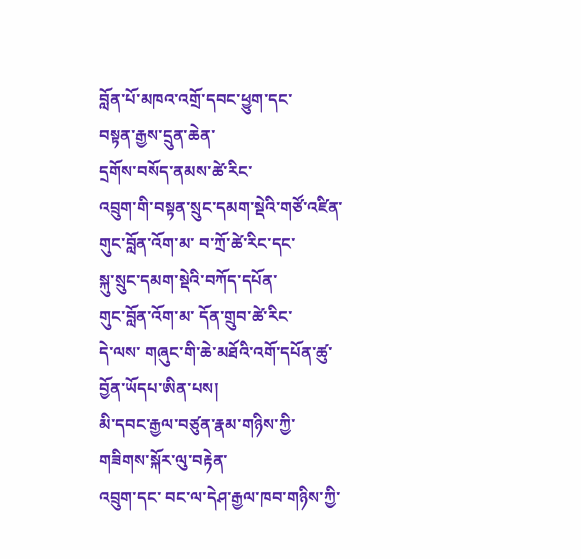བློན་པོ་མཁའ་འགྲོ་དབང་ཕྱུག་དང་
བསྟན་རྒྱས་དྲུན་ཆེན་
དྲགོས་བསོད་ནམས་ཚེ་རིང་
འབྲུག་གི་བསྟན་སྲུང་དམག་སྡེའི་གཙོ་འཛིན་
གུང་བློན་འོག་མ་ བ་ཀྲོ་ཚེ་རིང་དང་
སྐུ་སྲུང་དམག་སྡེའི་བཀོད་དཔོན་
གུང་བློན་འོག་མ་ དོན་གྲུབ་ཚེ་རིང་
དེ་ལས་ གཞུང་གི་ཆེ་མཐོའི་འགོ་དཔོན་ཚུ་
བྱོན་ཡོདཔ་ཨིན་པས།
མི་དབང་རྒྱལ་བཙུན་རྣམ་གཉིས་ཀྱི་
གཟིགས་སྐོར་ལུ་བརྟེན་
འབྲུག་དང་ བང་ལ་དེཤ་རྒྱལ་ཁབ་གཉིས་ཀྱི་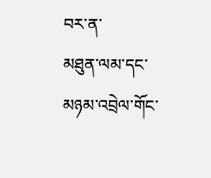བར་ན་
མཐུན་ལམ་དང་ མཉམ་འབྲེལ་གོང་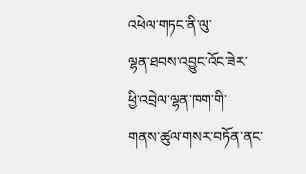འཕེལ་གཏང་ནི་ལུ་
ལྷན་ཐབས་འབྱུང་འོང་ཟེར་
ཕྱི་འབྲེལ་ལྷན་ཁག་གི་
གནས་ཚུལ་གསར་བཏོན་ནང་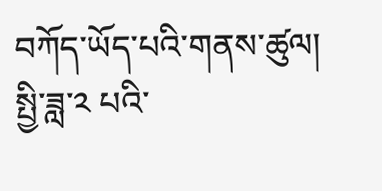བཀོད་ཡོད་པའི་གནས་ཚུལ།
སྤྱི་ཟླ་༢ པའི་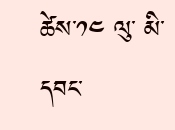ཚེས་༡༤ ལུ་ མི་དབང་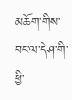མཆོག་གིས་ བང་ལ་དེཤ་གི་ ཕྱི་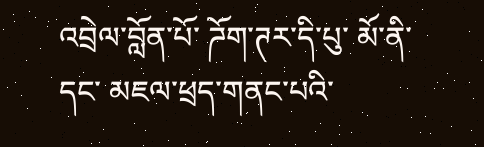འབྲེལ་བློན་པོ་ ཌོག་ཊར་དི་པུ་ མོ་ནི་དང་ མཇལ་ཕྲད་གནང་པའི་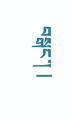བསྒང་། |